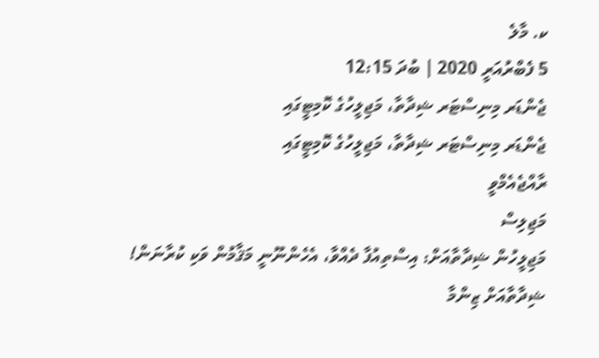ކ. މާލެ
5 ފެބްރުއަރީ 2020 | ބުދަ 12:15
ޖެންޑަރ މިނިސްޓަރ ޝިދާތާ، މަޖިލީހުގެ ކޮމިޓީގައި
ޖެންޑަރ މިނިސްޓަރ ޝިދާތާ، މަޖިލީހުގެ ކޮމިޓީގައި
ރާއްޖެއެމްވީ
މަޖިލިސް
މަޖިލީހުން ޝިދާތާއަށް: އިސްތިއުފާ ދެއްވާ، އެހެންނޫނީ މަޤާމުން ވަކި ކުރާނަން!
ޝިދާތާއަށް ޒިންމާ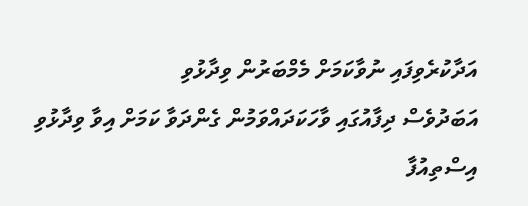އަދާކުރެވިފައި ނުވާކަމަށް މެމްބަރުން ވިދާޅުވި
އަބަދުވެސް ދިފާއުގައި ވާހަކަދައްވަމުން ގެންދަވާ ކަމަށް އިވާ ވިދާޅުވި
އިސްތިއުފާ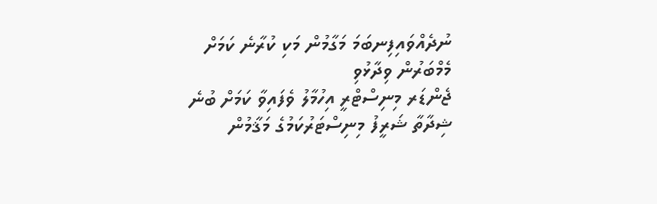ނުދެއްވައިފިނބަމަ މަގާމުން މަކި ކުރާނެ ކަމަށް މެމްބަރުން ވިދާޅުވި
ޖެންޑަރ މިނިސްޓްރީ އިހުމާލު ވެފައިވާ ކަމަށް ބުނެ ޝިދާތާ ޝަރީފު މިނިސްޓަރުކަމުގެ މަޤާމުން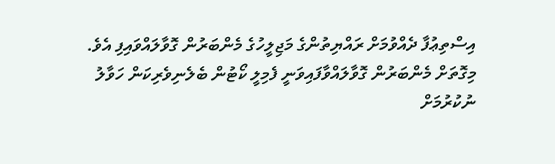އިސްތިޢުފާ ދެއްވުމަށް ރައްޔިތުންގެ މަޖިލީހުގެ މެންބަރުން ގޮވާލައްވައިފި އެވެ.
މިގޮތަށް މެންބަރުން ގޮވާލައްވާފައިވަނީ ފެމިލީ ކޯޓުން ބެލެނިވެރިކަން ހަވާލު ނުކުރުމަށް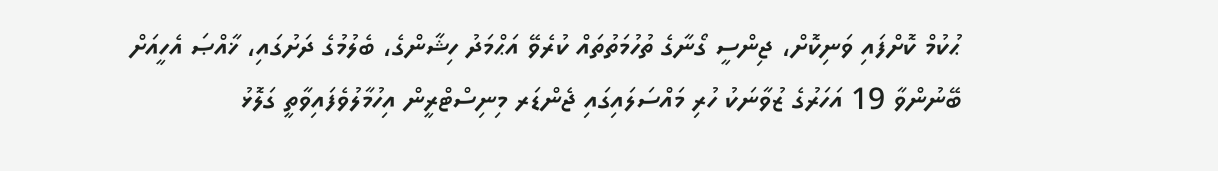ޙުކުމް ކޮށްފައި ވަނިކޮށް، ޖިންސީ ގޯނާގެ ތުހުމަތުތައް ކުރެވޭ އަޙްމަދު ހިޝާންގެ، ބެލުމުގެ ދަށުގައި، ޚާއްޞަ އެހީއަށް ބޭނުންވާ 19 އަހަރުގެ ޒުވާނަކު ހުރި މައްސަލައިގައި ޖެންޑަރ މިނިސްޓްރީން އިހުމާލުވެފައިވާތީ ގަލޮޅު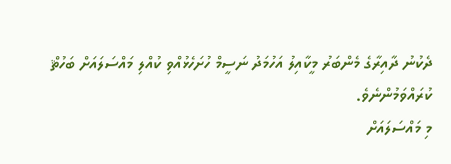ދެކުނު ދާއިރާގެ މެންބަރު މީކާއިލު އަހުމަދު ނަސީމް ހުށަހެޅުއްވި ކުއްލި މައްސަލައަށް ބަހުޘް ކުރައްވަމުންނެވެ.
މި މައްސަލައަށް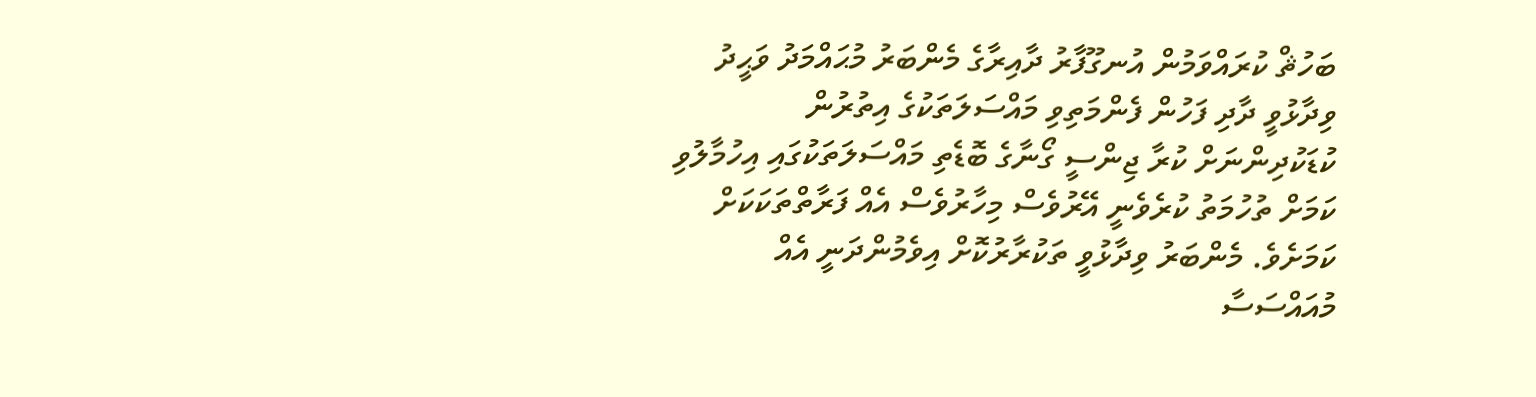ބަހުޘް ކުރައްވަމުން އުނގޫފާރު ދާއިރާގެ މެންބަރު މުޙައްމަދު ވަޙީދު ވިދާޅުވީ ދާދި ފަހުން ފެންމަތިވި މައްސަލަތަކުގެ އިތުރުން ކުޑަކުދިންނަށް ކުރާ ޖިންސީ ގޯނާގެ ބޮޑެތި މައްސަލަތަކުގައި އިހުމާލުވި ކަމަށް ތުހުމަތު ކުރެވެނީ އޭރުވެސް މިހާރުވެސް އެއް ފަރާތްތަކަކަށް ކަމަށެވެ. މެންބަރު ވިދާޅުވީ ތަކުރާރުކޮށް އިވެމުންދަނީ އެއް މުއައްސަސާ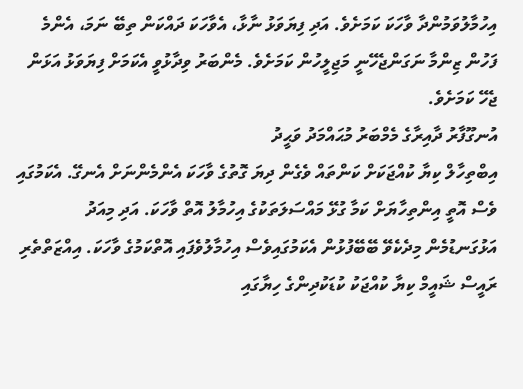އިހުމާލުވަމުންދާ ވާހަކަ ކަމަށެވެ. އަދި ފިޔަވަޅު ނާޅާ، އެވާހަކަ ދައްކަން ތިބޭ ނަމަ، އެންމެ ފަހުން ޒިންމާ ނަގަންޖެހޭނީ މަޖިލީހުން ކަމަށެވެ. މެންބަރު ވިދާޅުވީ އެކަމަށް ފިޔަވަޅު އަޅަން ޖެހޭ ކަމަށެވެ.
އުނގޫފާރު ދާއިރާގެ މެމްބަރު މުޙައްމަދު ވަޙީދު
އިބްތިހާލް ކިޔާ ކުއްޖަކަށް ކަންތައް ވެގެން ދިޔަ ގޮތުގެ ވާހަކަ އެންމެންނަށް އެނގޭ. އެކަމުގައި ވެސް އޮތީ އިންތިހާޔަށް ކަމާ ގުޅޭ މައްސަލަތަކުގެ އިހުމާލު އޮތް ވާހަކަ. އަދި މިއަދު އަޅުގަނޑުމެން މިދެކެވޭ ބޭބޭފުޅުން އެކަމުގައިވެސް އިހުމާލުވެފައި އޮތްކަމުގެ ވާހަކަ. އިއްޒަތްތެރި ރައީސް ޝައީމް ކިޔާ ކުއްޖަކު ކުޑަކުދިންގެ ހިޔާގައި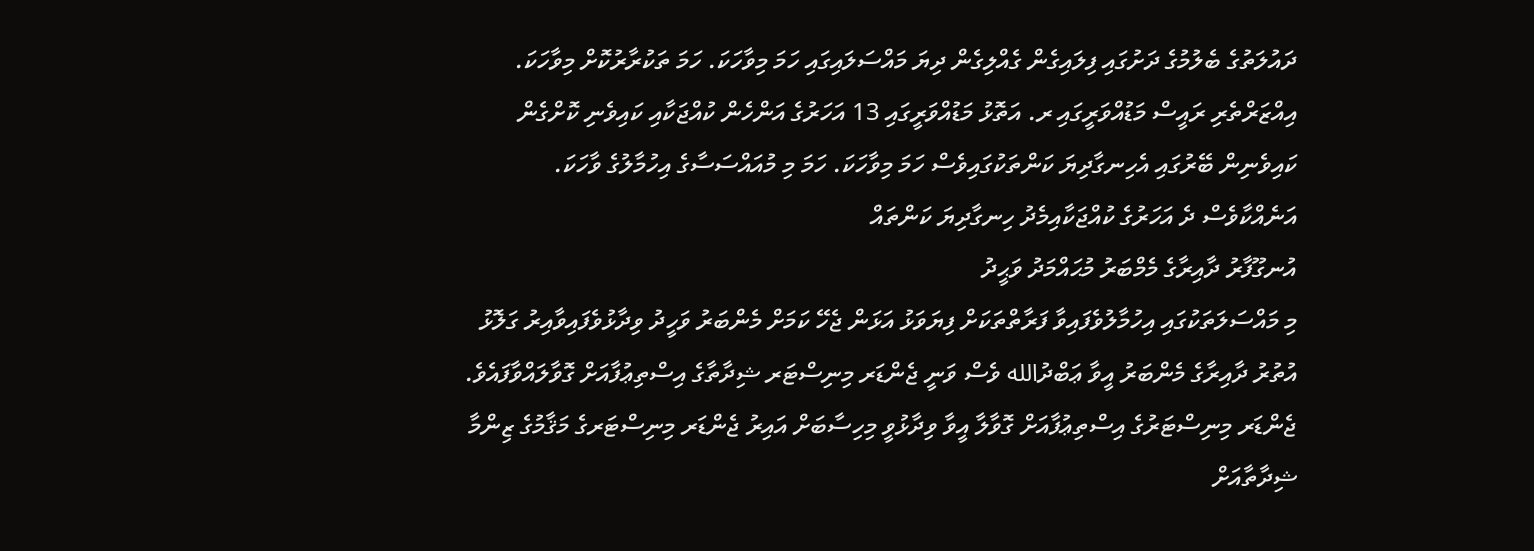ދައުލަތުގެ ބެލުމުގެ ދަށުގައި ފިލައިގެން ގެއްލިގެން ދިޔަ މައްސަލައިގައި ހަމަ މިވާހަކަ. ހަމަ ތަކުރާރުކޮށް މިވާހަކަ. އިއްޒަރްތެރި ރައީސް މަޑުއްވަރީގައި ރ. އަތޮޅު މަޑުއްވަރީގައި 13 އަހަރުގެ އަންހެން ކުއްޖަކާއި ކައިވެނި ކޮށްގެން ކައިވެނިން ބޭރުގައި އެހިނގާދިޔަ ކަންތަކުގައިވެސް ހަމަ މިވާހަކަ. ހަމަ މި މުއައްސަސާގެ އިހުމާލުގެ ވާހަކަ. އަނެއްކާވެސް ދެ އަހަރުގެ ކުއްޖަކާއިމެދު ހިނގާދިޔަ ކަންތައް
އުނގޫފާރު ދާއިރާގެ މެމްބަރު މުޙައްމަދު ވަޙީދު
މި މައްސަލަތަކުގައި އިހުމާލުވެފައިވާ ފަރާތްތަކަށް ފިޔަވަޅު އަޅަން ޖެހޭ ކަމަށް މެންބަރު ވަހީދު ވިދާޅުވެފައިވާއިރު ގަލޮޅު އުތުރު ދާއިރާގެ މެންބަރު އީވާ ޢަބްދުالله ވެސް ވަނީ ޖެންޑަރ މިނިސްޓަރ ޝިދާތާގެ އިސްތިޢުފާއަށް ގޮވާލައްވާފައެވެ.
ޖެންޑަރ މިނިސްޓަރުގެ އިސްތިޢުފާއަށް ގޮވާލާ އީވާ ވިދާޅުވީ މިހިސާބަށް އައިރު ޖެންޑަރ މިނިސްޓަރގެ މަޤާމުގެ ޒިންމާ ޝިދާތާއަށް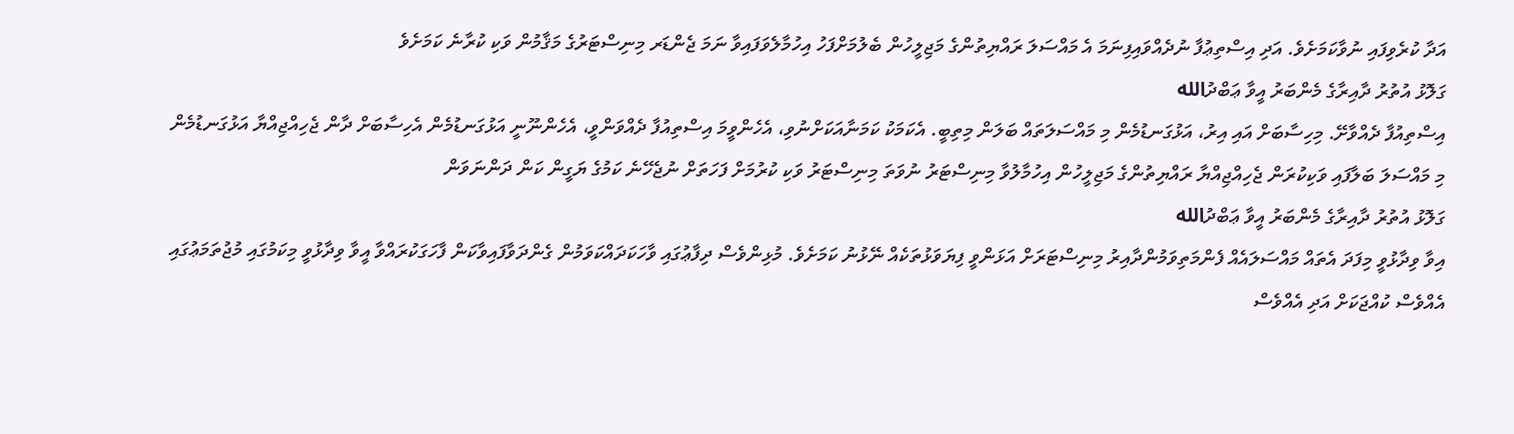އަދާ ކުރެވިފައި ނުވާކަމަށެވެ. އަދި އިސްތިޢުފާ ނުދެއްވައިފިނަމަ އެ މައްސަލަ ރައްޔިތުންގެ މަޖިލީހުން ބެލުމަށްފަހު އިހުމާލެވަފައިވާ ނަމަ ޖެންޑަރ މިނިސްޓަރުގެ މަޤާމުން ވަކި ކުރާނެ ކަމަށެވެ
ގަލޮޅު އުތުރު ދާއިރާގެ މެންބަރު އީވާ ޢަބްދުالله
އިސްތިއުފާ ދެއްވާށޭ. މިހިސާބަށް އައި އިރު، އަޅުގަނޑުމެން މި މައްސަލަތައް ބަލަން މިތިބީ. އެކަމަކު ކަމަނާއަކަށްނުވި، އެހެންވީމަ އިސްތިއުފާ ދެއްވަންވީ، އެހެންނޫނީ އަޅުގަނޑުމެން އެހިސާބަށް ދާން ޖެހިއްޖިއްޔާ އަޅުގަނޑުމެން މި މައްސަލަ ބަލާފައި ވަކިކުރަން ޖެހިއްޖިއްޔާ ރައްޔިތުންގެ މަޖިލީހުން އިހުމާލުވާ މިނިސްޓަރު ނުވަތަ މިނިސްޓަރު ވަކި ކުރުމަށް ފަހަތަށް ނުޖެހޭނެ ކަމުގެ ޔަގީން ކަން ދަންނަވަން
ގަލޮޅު އުތުރު ދާއިރާގެ މެންބަރު އީވާ ޢަބްދުالله
އިވާ ވިދާޅުވީ މިފަދަ އެތައް މައްސަލައެއް ފެންމަތިވަމުންދާއިރު މިނިސްޓަރަށް އަޅަންވީ ފިޔަވަޅުތަކެއް ނޭޅުނު ކަމަށެވެ. މުޅިންވެސް ދިފާޢުގައި ވާހަކަދައްކަވަމުން ގެންދަވާފައިވާކަން ފާހަގަކުރައްވާ އީވާ ވިދާޅުވީ މިކަމުގައި މުޖުތަމަޢުގައި އެއްވެސް ކުއްޖަކަށް އަދި އެއްވެސް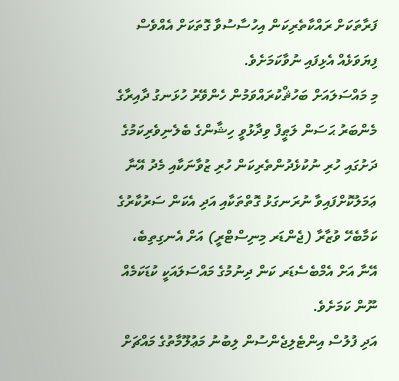ފަރާތަކަށް ރައްކާތެރިކަން އިހުސާސުވާ ގޮތަކަށް އެއްވެސް ފިޔަވަޅެއް އެޅިފައި ނުވާކަމަށެވެ.
މި މައްސަލައަށް ބަހުޘްކުރައްވަމުން ހެންވޭރު ހުޅަނގު ދާއިރާގެ މެންބަރު ޙަސަން ލަޠީފް ވިދާޅުވީ ހިޝާންގެ ބެލެނިވެރިކަމުގެ ދަށުގައި ހުރި ނުކުޅެދުންތެރިކަން ހުރި ޒުވާނަކާއި މެދު އޭނާ ޢަމަލުކޮށްފައިވާ ނުރަނގަޅު ގޮތްތަކާއި އަދި އެކަން ސަރުކާރުގެ ކަމާބެހޭ ވުޒާރާ (ޖެންޑަރ މިނިސްޓްރީ) އަށް އެނގިތިބެ، އޭނާ އަށް އެމްބެސެޑަރ ކަން ދިނުމުގެ މައްސަލައަކީ ކުޑަކަމެއް ނޫން ކަމަށެވެ.
އަދި ފުލުސް އިންޓެލިޖެންސުން ލިބުނު މަޢުލޫމާތުގެ މައްޗަށް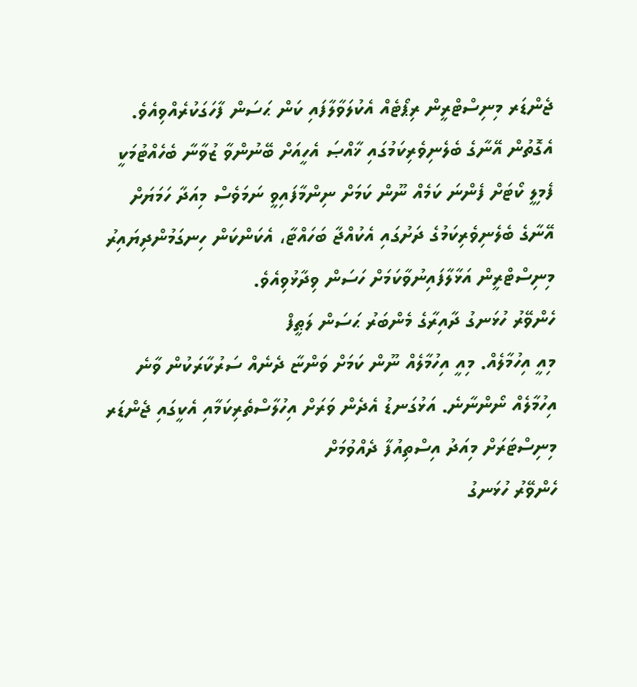ޖެންޑަރ މިނިސްޓްރީން ރިޕޯޓެއް އެކުލަވާލާފައި ކަން ޙަސަން ފާހަގަކުރެއްވިއެވެ. އެގޮތުން އޭނާގެ ބެލެނިވެރިކަމުގައި ޚާއްޞަ އެހީއަށް ބޭނުންވާ ޒުވާނާ ބެހެއްޓުމަކީ ފެމިލީ ކޯޓަށް ފެންނަ ކަމެއް ނޫން ކަމަށް ނިންމާފައިވީ ނަމަވެސް މިއަދާ ހަމަޔަށް އޭނާގެ ބެލެނިވެރިކަމުގެ ދަށުގައި އެކުއްޖާ ބަހައްޓާ، އެކަންކަން ހިނގަމުންދިޔައިރު މިނިސްޓްރީން އަޅާލާފައިނުވާކަމަށް ހަސަން ވިދާޅުވިއެވެ.
ހެންވޭރު ހުޅަނގު ދާއިރާގެ މެންބަރު ޙަސަން ލަޠީފް
މިއީ އިހުމާލެއް. މިއީ އިހުމާލެއް ނޫން ކަމަށް ވަންޏާ ދެނެއް ސަރުކާރަކުން ވާނެ އިހުމާލެއް ނޯންނާނެ. އަޅުގަނޑު އެދެން ވަރަށް އިހުލާސްތެރިކަމާއި އެކީގައި ޖެންޑަރ މިނިސްޓަރަށް މިއަދު އިސްތިއުފާ ދެއްވުމަށް
ހެންވޭރު ހުޅަނގު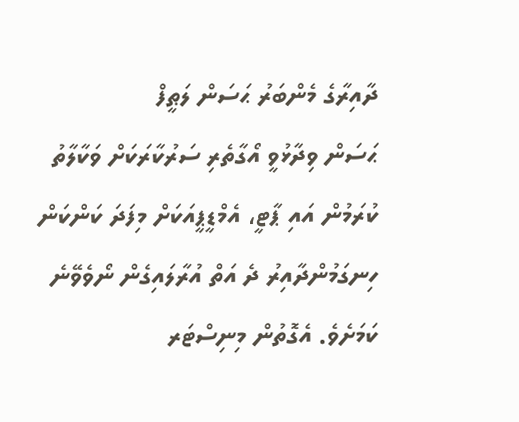ދާއިރާގެ މެންބަރު ޙަސަން ލަޠީފް
ޙަސަން ވިދާޅުވީ އޯގާތެރި ސަރުކާރަކަށް ވަކާލާތު ކުރަމުން އައި ޕާޓީ، އެމްޑީޕީއަކަށް މިފަދަ ކަންކަން ހިނގަމުންދާއިރު ދެ އަތް އުރާލައިގެން ނޯވެވޭނެ ކަމަށެވެ. އެގޮތުން މިނިސްޓަރ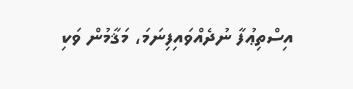އިސްތިޢުފާ ނުދެއްވައިފިނަމަ، މަޤާމުން ވަކި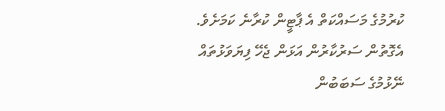ކުރުމުގެ މަސައްކަތް އެ ޕާޓީން ކުރާނެ ކަމަށެވެ. އެގޮތުން ސަރުކާރުން އަޅަން ޖެހޭ ފިޔަވަޅުތައް ނޭޅުމުގެ ސަބަބުން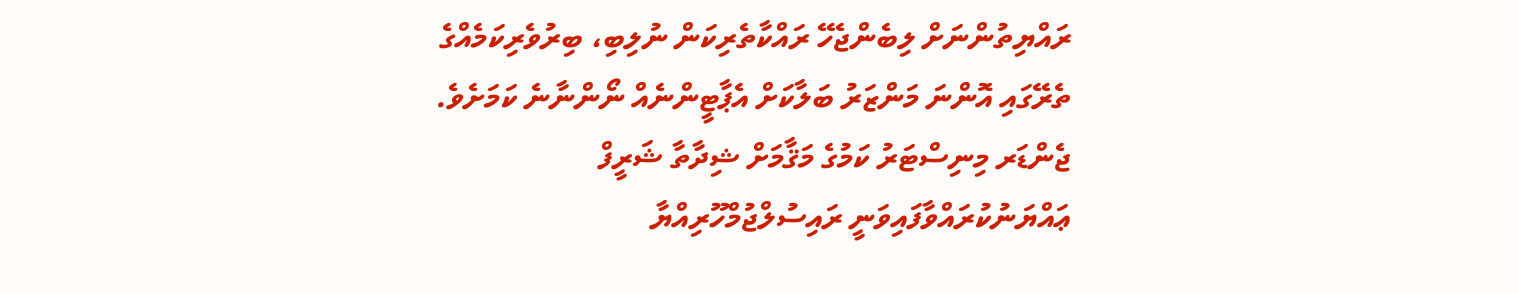ރައްޔިތުންނަށް ލިބެންޖެހޭ ރައްކާތެރިކަން ނުލިބި، ބިރުވެރިކަމެއްގެ ތެރޭގައި އޮންނަ މަންޒަރު ބަލާކަށް އެޕާޓީންނެއް ނޯންނާނެ ކަމަށެވެ.
ޖެންޑަރ މިނިސްޓަރު ކަމުގެ މަޤާމަށް ޝިދާތާ ޝަރީފް ޢައްޔަނުކުރައްވާފައިވަނީ ރައިސުލްޖުމްހޫރިއްޔާ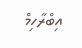އިބްރާހިމް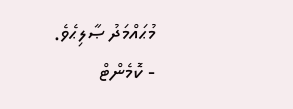މުޙައްމަދު ޞާލިޙެވެ.
- ކޮމެންޓް